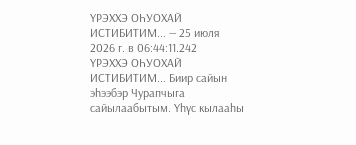ҮРЭХХЭ ОҺУОХАЙ ИСТИБИТИМ... — 25 июля 2026 г. в 06:44:11.242
ҮРЭХХЭ ОҺУОХАЙ ИСТИБИТИМ... Биир сайын эһээбэр Чурапчыга сайылаабытым. Үһүс кылааһы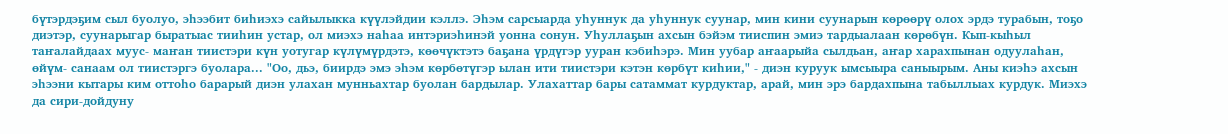бүтэрдэҕим сыл буолуо, эһээбит биһиэхэ сайылыкка күүлэйдии кэллэ. Эһэм сарсыарда уһуннук да уһуннук суунар, мин кини суунарын көрөөрү олох эрдэ турабын, тоҕо диэтэр, суунарыгар быратыас тииһин устар, ол миэхэ наһаа интэриэһинэй уонна сонун. Уһуллаҕын ахсын бэйэм тииспин эмиэ тардыалаан көрөбүн. Кып-кыһыл таҥалайдаах муус- маҥан тиистэри күн уотугар күлүмүрдэтэ, көөчүктэтэ баҕана үрдүгэр ууран кэбиһэрэ. Мин уубар аҥаарыйа сылдьан, аҥар харахпынан одуулаһан, өйүм- санаам ол тиистэргэ буолара... "Оо, дьэ, биирдэ эмэ эһэм көрбөтүгэр ылан ити тиистэри кэтэн көрбүт киһии," - диэн куруук ымсыыра саныырым. Аны киэһэ ахсын эһээни кытары ким оттоһо барарый диэн улахан мунньахтар буолан бардылар. Улахаттар бары сатаммат курдуктар, арай, мин эрэ бардахпына табыллыах курдук. Миэхэ да сири-дойдуну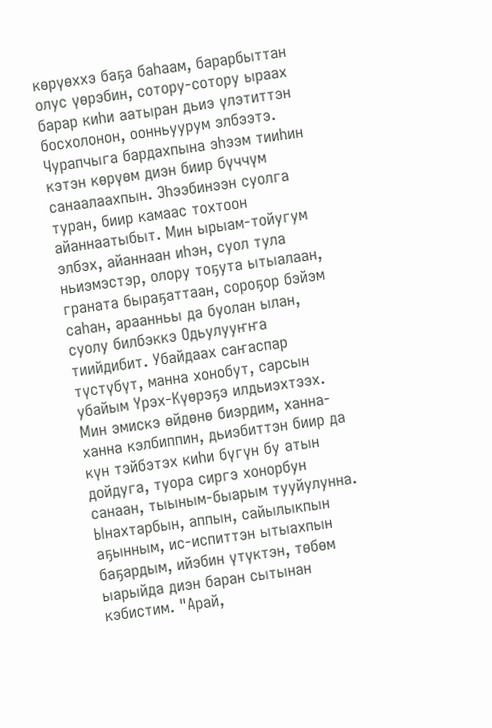көрүөххэ баҕа баһаам, барарбыттан олус үөрэбин, сотору-сотору ыраах барар киһи аатыран дьиэ үлэтиттэн босхолонон, оонньуурум элбээтэ. Чурапчыга бардахпына эһээм тииһин кэтэн көрүөм диэн биир бүччүм санаалаахпын. Эһээбинээн суолга туран, биир камаас тохтоон айаннаатыбыт. Мин ырыам-тойугум элбэх, айаннаан иһэн, суол тула ньиэмэстэр, олору тоҕута ытыалаан, граната быраҕаттаан, сороҕор бэйэм саһан, араанньы да буолан ылан, суолу билбэккэ Одьулууҥҥа тиийдибит. Убайдаах саҥаспар түстүбүт, манна хонобут, сарсын убайым Үрэх-Күөрэҕэ илдьиэхтээх. Мин эмискэ өйдөнө биэрдим, ханна-ханна кэлбиппин, дьиэбиттэн биир да күн тэйбэтэх киһи бүгүн бу атын дойдуга, туора сиргэ хонорбун санаан, тыыным-быарым тууйулунна. Ынахтарбын, аппын, сайылыкпын аҕынным, ис-испиттэн ытыахпын баҕардым, ийэбин үтүктэн, төбөм ыарыйда диэн баран сытынан кэбистим. "Арай,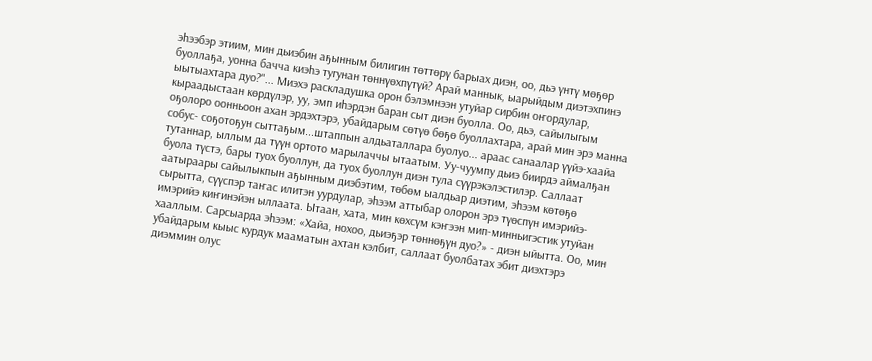эһээбэр этиим, мин дьиэбин аҕынным билигин төттөрү барыах диэн, оо, дьэ үнтү мөҕөр буоллаҕа, уонна бачча киэһэ тугунан төннүөхпүтүй? Арай маннык, ыарыйдым диэтэхпинэ ыытыахтара дуо?"... Миэхэ раскладушка орон бэлэмнээн утуйар сирбин оҥордулар, кыраадыстаан көрдүлэр, уу, эмп иһэрдэн баран сыт диэн буолла. Оо, дьэ, сайылыгым оҕолоро оонньоон ахан эрдэхтэрэ, убайдарым сөтүө бөҕө буоллахтара, арай мин эрэ манна собус- соҕотоҕун сыттаҕым...штаппын алдьаталлара буолуо... араас санаалар үүйэ-хаайа тутаннар, ыллым да түүн ортото марылаччы ытаатым. Уу-чуумпу дьиэ биирдэ аймалҕан буола түстэ, бары туох буоллун, да туох буоллун диэн тула сүүрэкэлэстилэр. Саллаат аатыраары сайылыкпын аҕынным диэбэтим, төбөм ыалдьар диэтим, эһээм көтөҕө сырытта, сүүспэр таҥас илитэн уурдулар, эһээм аттыбар олорон эрэ түөспүн имэрийэ-имэрийэ киҥинэйэн ыллаата. Ытаан, хата, мин көхсүм кэҥээн мип-минньигэстик утуйан хааллым. Сарсыарда эһээм: «Хайа, нохоо, дьиэҕэр төннөҕүн дуо?» - диэн ыйытта. Оо, мин убайдарым кыыс курдук мааматын ахтан кэлбит, саллаат буолбатах эбит диэхтэрэ диэммин олус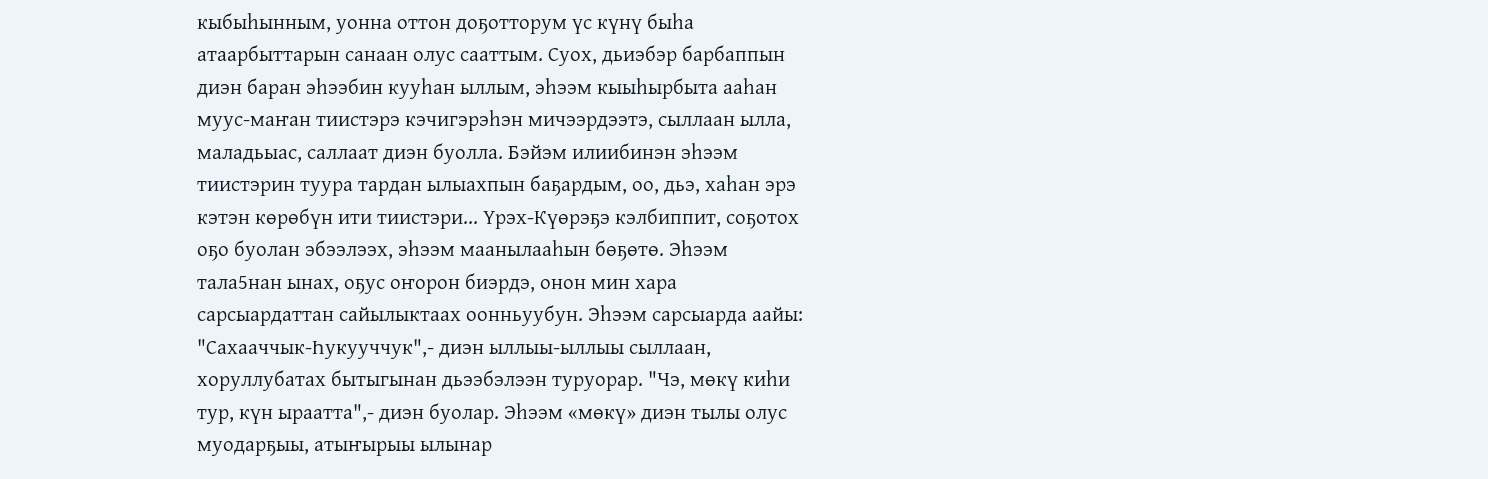кыбыһынным, уонна оттон доҕотторум үс күнү быһа атаарбыттарын санаан олус сааттым. Суох, дьиэбэр барбаппын диэн баран эһээбин кууһан ыллым, эһээм кыыһырбыта ааһан муус-маҥан тиистэрэ кэчигэрэһэн мичээрдээтэ, сыллаан ылла, маладьыас, саллаат диэн буолла. Бэйэм илиибинэн эһээм тиистэрин туура тардан ылыахпын баҕардым, оо, дьэ, хаһан эрэ кэтэн көрөбүн ити тиистэри... Үрэх-Күөрэҕэ кэлбиппит, соҕотох оҕо буолан эбээлээх, эһээм маанылааһын бөҕөтө. Эһээм тала5нан ынах, оҕус оҥорон биэрдэ, онон мин хара сарсыардаттан сайылыктаах оонньуубун. Эһээм сарсыарда аайы: "Сахааччык-Һукууччук",- диэн ыллыы-ыллыы сыллаан, хоруллубатах бытыгынан дьээбэлээн туруорар. "Чэ, мөкү киһи тур, күн ыраатта",- диэн буолар. Эһээм «мөкү» диэн тылы олус муодарҕыы, атыҥырыы ылынар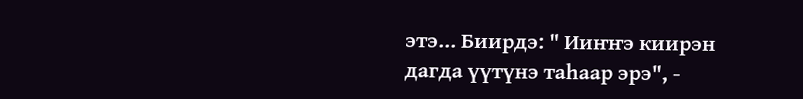этэ... Биирдэ: " Ииҥҥэ киирэн дагда үүтүнэ таһаар эрэ", -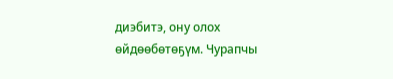диэбитэ, ону олох өйдөөбөтөҕүм. Чурапчы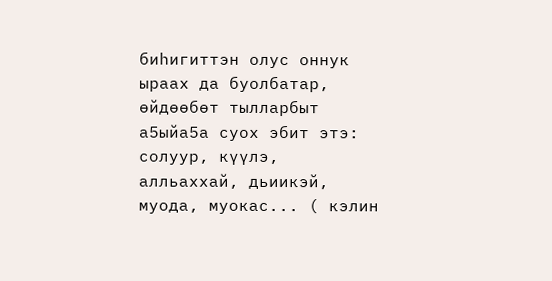биһигиттэн олус оннук ыраах да буолбатар, өйдөөбөт тылларбыт а5ыйа5а суох эбит этэ: солуур, күүлэ, алльаххай, дьиикэй, муода, муокас... ( кэлин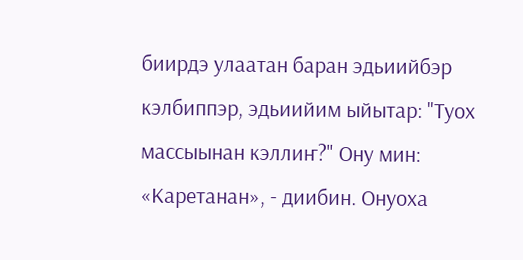биирдэ улаатан баран эдьиийбэр кэлбиппэр, эдьиийим ыйытар: "Туох массыынан кэллиҥ?" Ону мин: «Каретанан», - диибин. Онуоха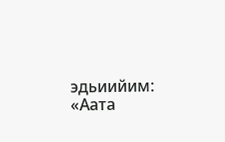эдьиийим: «Аата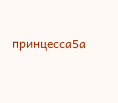принцесса5а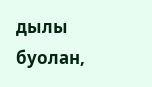дылы буолан,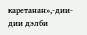каретанан»,-дии-дии дэлби